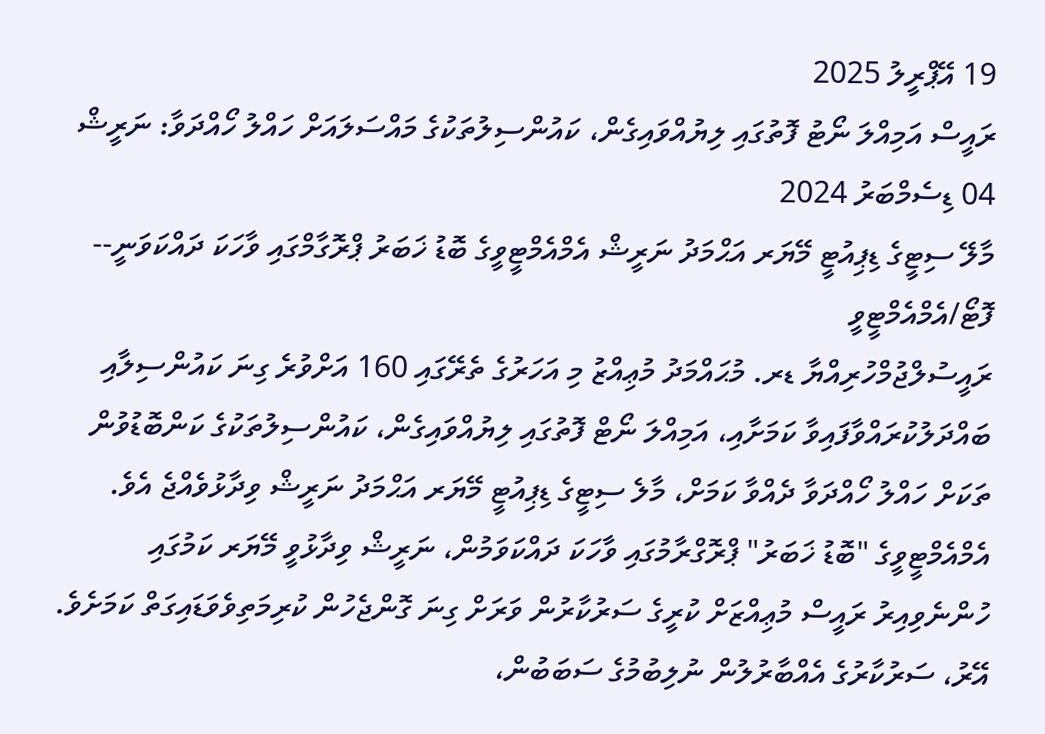19 އޭޕްރީލު 2025
ރައީސް އަމިއްލަ ނޯޓު ފޮތުގައި ލިޔުއްވައިގެން، ކައުންސިލުތަކުގެ މައްސަލައަށް ހައްލު ހޯއްދަވާ: ނަރީޝް
04 ޑިސެމްބަރު 2024
މާލޭ ސިޓީގެ ޑިޕިއުޓީ މޭޔަރ އަޙްމަދު ނަރީޝް އެމްއެމްޓީވީގެ ބޮޑު ޚަބަރު ޕްރޮގާމްގައި ވާހަކަ ދައްކަވަނީ-- ފޮޓޯ/އެމްއެމްޓީވީ
ރައީސުލްޖުމްހުރިއްޔާ ޑރ. މުޙައްމަދު މުޢިއްޒު މި އަހަރުގެ ތެރޭގައި 160 އަށްވުރެ ގިނަ ކައުންސިލާއި ބައްދަލުކުރައްވާފައިވާ ކަމަށާއި، އަމިއްލަ ނޯޓް ފޮތުގައި ލިޔުއްވައިގެން، ކައުންސިލުތަކުގެ ކަންބޮޑުވުން ތަކަށް ހައްލު ހޯއްދަވާ ދެއްވާ ކަމަށް، މާލެ ސިޓީގެ ޑިޕިއުޓީ މޭޔަރ އަޙްމަދު ނަރީޝް ވިދާޅުވެއްޖެ އެވެ.
އެމްއެމްޓީވީގެ "ބޮޑު ޚަބަރު" ޕްރޮގްރާމުގައި ވާހަކަ ދައްކަވަމުން، ނަރީޝް ވިދާޅުވީ މޭޔަރ ކަމުގައި ހުންނެވިއިރު ރައީސް މުޢިއްޒަށް ކުރީގެ ސަރުކާރުން ވަރަށް ގިނަ ގޮންޖެހުން ކުރިމަތިވެވަޑައިގަތް ކަމަށެވެ. އޭރު، ސަރުކާރުގެ އެއްބާރުލުން ނުލިބުމުގެ ސަބަބުން،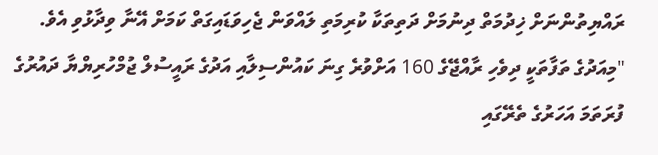ރައްޔިތުންނަށް ޚިދުމަތް ދިނުމަށް ދަތިތަކާ ކުރިމަތި ލައްވަން ޖެހިވަޑައިގަތް ކަމަށް އޭނާ ވިދާޅުވި އެވެ.
"މިއަދުގެ ތަފާތަކީ ދިވެހި ރާއްޖޭގެ 160 އަށްވުރެ ގިނަ ކައުންސިލާއި އަދުގެ ރައީސުލް ޖުމްހުރިޔްޔާ ދައުރުގެ ފުރަތަމަ އަހަރުގެ ތެރޭގައި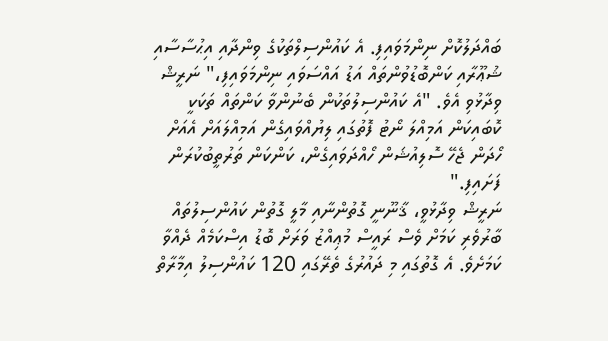ބައްދަލުކޮށް ނިންމަވައިފި. އެ ކައުންސިލްތަކުގެ ވިންދާއި އިޙުސާސާއި ޝުޢޫރާއި ކަންބޮޑުވުންތައް އަޑު އައްސަވައި ނިންމަވައިފި،" ނަރީޝް ވިދާޅުވި އެވެ. "އެ ކައުންސިލުތަކުން ބެނުންވާ ކަންތައް ތަކަކީ ކޮބައިކަން އަމިއްލަ ނޯޓު ފޮތުގައި ލިޔުއްވައިގެން އަމިއްލައަށް އެއަށް ހޯދަން ޖެހޭ ސޮލިއުޝަން ހޯއްދަވައިގެން، ކަންކަން ތަރުތީބުކުރަން ފަށައިފި."
ނަރީޝް ވިދާޅުވީ، ޤާނޫނީ ގޮތުންނާއި މާލީ ގޮތުން ކައުންސިލުތައް ބާރުވެރި ކަމަށް ވެސް ރައީސް މުޢިއްޒު ވަރަށް ބޮޑު އިސްކަމެއް ދެއްވާ ކަމަށެވެ. އެ ގޮތުގައި މި ދައުރުގެ ތެރޭގައި 120 ކައުންސިލު އިމާރާތް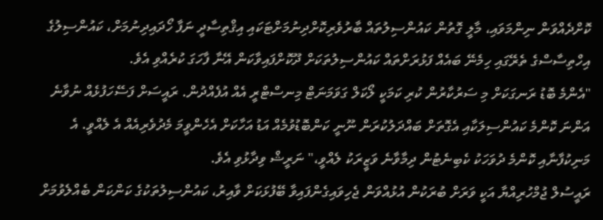ކޮށްދެއްވަން ނިންމަވައި، މާލީ ގޮތުން ކައުންސިލުތައް ބާރުވެރިކޮށްދިނުމަށްޓަކައި އިޤްތިސާދީ ނަފާ ހޯދައިދިނުމަށް، ކައުންސިލުގެ އިހްތިސާސްގެ ތެރޭގައި ހިމެނޭ ބައެއް ފަޅުރަށްތައް ކައުންސިލުތަކަށް ދޫކޮށްފައިވާކަން އޭނާ ފާހަގަ ކުރެއްވި އެވެ.
"އެންމެ ބޮޑު ރަނގަކަށް މި ސަރުކާރުން ކުރި ކަމަކީ ލޯކަލް ގަވަމަނަޓް މިނސްޓްރީ އެއް އުފެއްދުން. ރައީސަށް ފަސޭހަފުޅެއް ނުވާނެ އަންނަ ކޮންމެ ކައުންސިލަކާއި އެގޮތަށް ބައްދަލުކުރަން ނޫނީ ކަންބޮޑުވުމެއް އަޑު އަހާކަށް އެހެންވީމަ މެދުވެރިއެއް އެ ލެއްވީ. އެ މަނިކުފާނާއި ކޮންމެ ދުވަހަކު ކެބިނެޓުން ދިމާވާނެ ވަޒީރަކު ލެއްވީ،" ނަރީޝް ވިދާޅުވި އެވެ.
ރައީސުލް ޖުމްހުރިއްޔާ އަކީ ވަރަށް ބުރަކުން އުޅުއްވަން ޖެހިވައިގެންފައިވާ ބޭފުޅަކަށް ވާއިރު، ކައުންސިލުތަކުގެ ކަންކަން ބެއްލެވުމަށް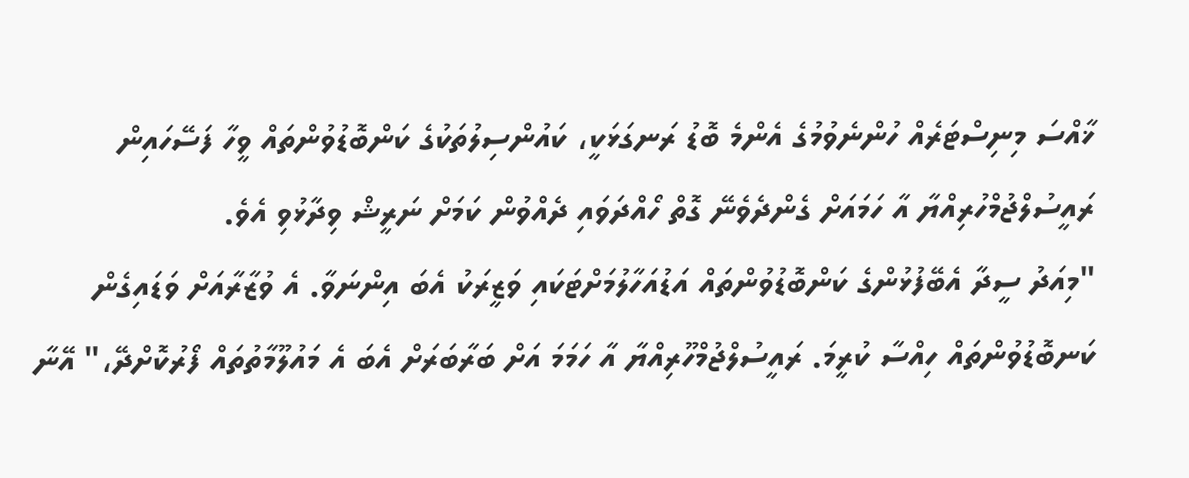ޚާއްސަ މިނިސްޓަރެއް ހުންނެވުމުގެ އެންމެ ބޮޑު ރަނގަޅަކީ، ކައުންސިލުތަކުގެ ކަންބޮޑުވުންތައް ވީހާ ފަސޭހައިން ރައީސުލްޖުމްހުރިއްޔާ އާ ހަމައަށް ގެންދެވެނޭ ގޮތް ހޯއްދަވައި ދެއްވުން ކަމަށް ނަރީޝް ވިދާޅުވި އެވެ.
"މިއަދު ސީދާ އެބޭފުޅުންގެ ކަންބޮޑުވުންތައް އަޑުއަހާލުމަށްޓަކައި ވަޒީރަކު އެބަ އިންނަވާ. އެ ވުޒާރާއަށް ވަޑައިގެން ކަނބޮޑުވުންތައް ހިއްސާ ކުރީމަ. ރައީސުލްޖުމްހޫރިއްޔާ އާ ހަމަމަ އަށް ބަރާބަރަށް އެބަ އެ މައުލޫމާތުތައް ފޯރުކޮށްދޭ،" އޭނާ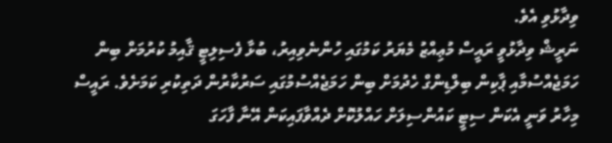ވިދާޅުވި އެވެ.
ނަރީޝް ވިދާޅުވީ ރައީސް މުޢިއްޒު މެޔަރު ކަމުގައި ހުންނެވިއިރު، ބުޅާ ފެސިލިޓީ ޤާއިމު ކުރުމަށް ބިން ހަމަޖެއްސުމާއި ޕާކިން ބިލްޑިންގް ހެދުމަށް ބިން ހަމަޖެއްސުމުގައި ސަރުކާރުން ދަތިކުރި ކަމަށެވެ. ރައީސް މިހާރު ވަނީ އެކަން ސިޓީ ކައުންސިލަށް ހައްލުކޮށް ދެއްވާފައިކަން އޭނާ ފާހަގަ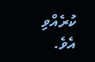ކުރެއްވި އެވެ.